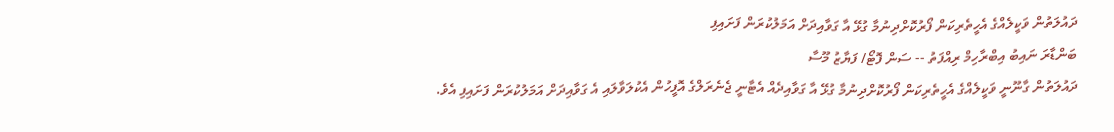ދައުލަތުން ވަކީލެއްގެ އެހީތެރިކަން ފޯރުކޮށްދިނުމާ ގުޅޭ އާ ގަވާއިދަށް އަމަލުކުރަން ފަށައިފި
ބަންޑާރަ ނައިބު އިބްރާހިމް ރިއްފަތު -- ސަން ފޮޓޯ/ ފަޔާޒު މޫސާ
ދައުލަތުން ގާނޫނީ ވަކީލެއްގެ އެހީތެރިކަން ފޯރުކޮށްދިނުމާ ގުޅޭ އާ ގަވާއިދެއް އެޓާނީ ޖެނެރަލްގެ އޮފީހުން އެކުލަވާލައި އެ ގަވާއިދަށް އަމަލުކުރަން ފަށައިފި އެވެ.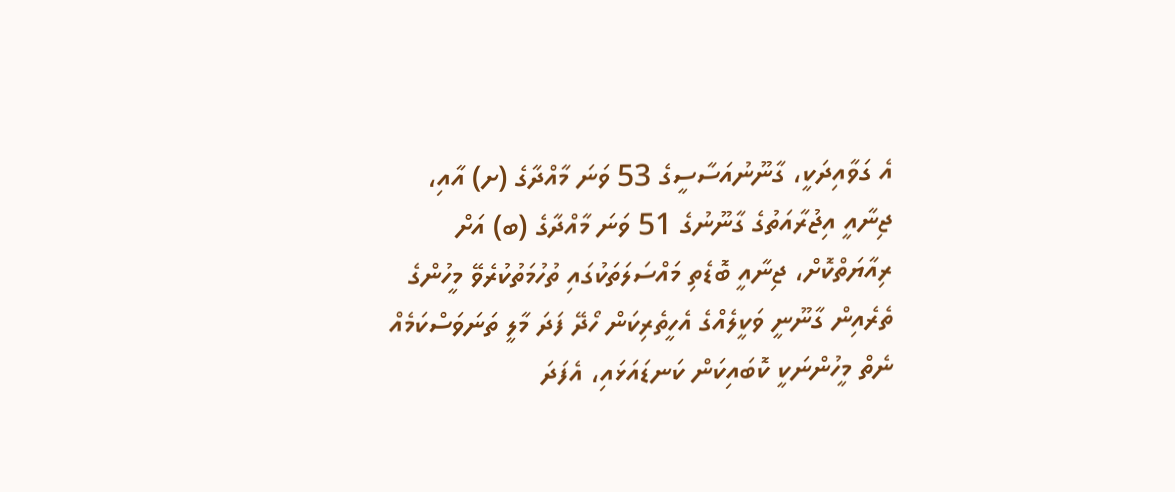އެ ގަވާއިދަކީ، ގާނޫނުއަސާސީގެ 53 ވަނަ މާއްދާގެ (ށ) އާއި، ޖިނާއީ އިޖުރާއަތުގެ ގާނޫނުގެ 51 ވަނަ މާއްދާގެ (ބ) އަށް ރިއާޔަތްކޮށް، ޖިނާއީ ބޮޑެތި މައްސަލަތަކުގައި ތުހުމަތުކުރެވޭ މީހުންގެ ތެރެއިން ގާނޫނީ ވަކީލެއްގެ އެހީތެރިކަން ހޯދޭ ފަދަ މާލީ ތަނަވަސްކަމެއް ނެތް މީހުންނަކީ ކޮބައިކަން ކަނޑައަޅައި، އެފަދަ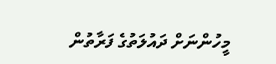މީހުންނަށް ދައުލަތުގެ ފަރާތުން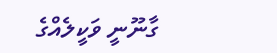ގާނޫނީ ވަކީލެއްގެ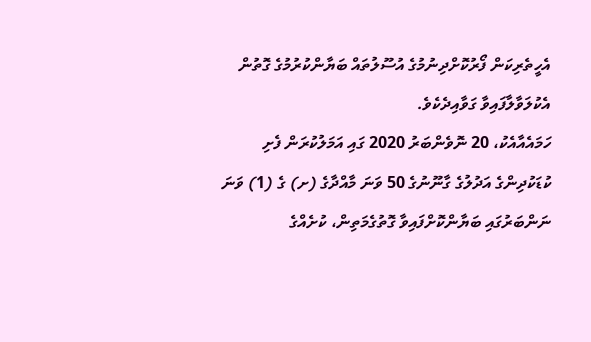އެހީތެރިކަން ފޯރުކޮށްދިނުމުގެ އުސޫލުތައް ބަޔާންކުރުމުގެ ގޮތުން އެކުލަވާލާފައިވާ ގަވާއިދެކެވެ.
ހަމައެއާއެކު، 20 ނޮވެންބަރު 2020 ގައި އަމަލުކުރަން ފެށި ކުޑަކުދިންގެ އަދުލުގެ ގާނޫނުގެ 50 ވަނަ މާއްދާގެ (ށ) ގެ (1) ވަނަ ނަންބަރުގައި ބަޔާންކޮށްފައިވާ ގޮތުގެމަތިން، ކުށެއްގެ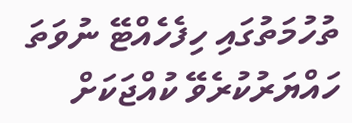ތުހުމަތުގައި ހިފެހެއްޓޭ ނުވަތަ ހައްޔަރުކުރެވޭ ކުއްޖަކަށް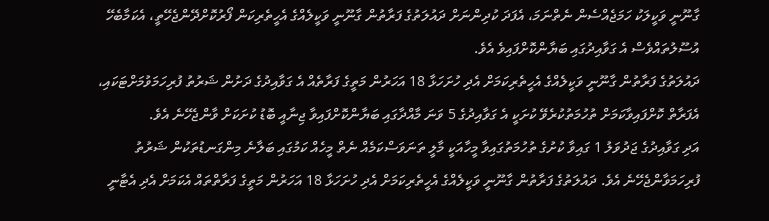ގާނޫނީ ވަކީލަކު ހަމަޖެއްސެން ނެތްނަމަ، އެފަދަ ކުދިންނަށް ދައުލަތުގެ ފަރާތުން ގާނޫނީ ވަކީލެއްގެ އެހީތެރިކަން ފޯރުކޮށްދޭންޖެހޭތީ، އެކަމާބެހޭ އުސޫލުތައްވެސް އެ ގަވާއިދުގައި ބަޔާންކޮށްފައިވެ އެވެ.
ދައުލަތުގެ ފަރާތުން ގާނޫނީ ވަކީލެއްގެ އެހީތެރިކަމަށް އެދި ހުށަހަޅާ 18 އަހަރުން މަތީގެ ފަރާތެއް އެ ގަވާއިދުގެ ދަށުން ޝަރުތު ފުރިހަމަވުމަށްޓަކައި، އެފަރާތް ކޮށްފައިވާކަމަށް ތުހުމަތުކުރެވޭ ކުށަކީ އެ ގަވާއިދުގެ 5 ވަނަ މާއްދާގައި ބަޔާންކޮށްފައިވާ ޖިނާއީ ބޮޑު ކުށަކަށް ވާންޖެހޭނެ އެވެ.
އަދި ގަވާއިދުގެ ޖަދުވަލު 1 ގައިވާ ކުށުގެ ތުހުމަތުގައިވާ މީހާއަކީ މާލީ ތަނަވަސްކަމެއް ނެތް މީހެއް ކަމުގައި ބަލާނެ މިންގަނޑުތަކުން ޝަރުތު ފުރިހަމަވާންޖެހޭނެ އެވެ. ދައުލަތުގެ ފަރާތުން ގާނޫނީ ވަކީލެއްގެ އެހީތެރިކަމަށް އެދި ހުށަހަޅާ 18 އަހަރުން މަތީގެ ފަރާތްތައް އެކަމަށް އެދި އެޓާނީ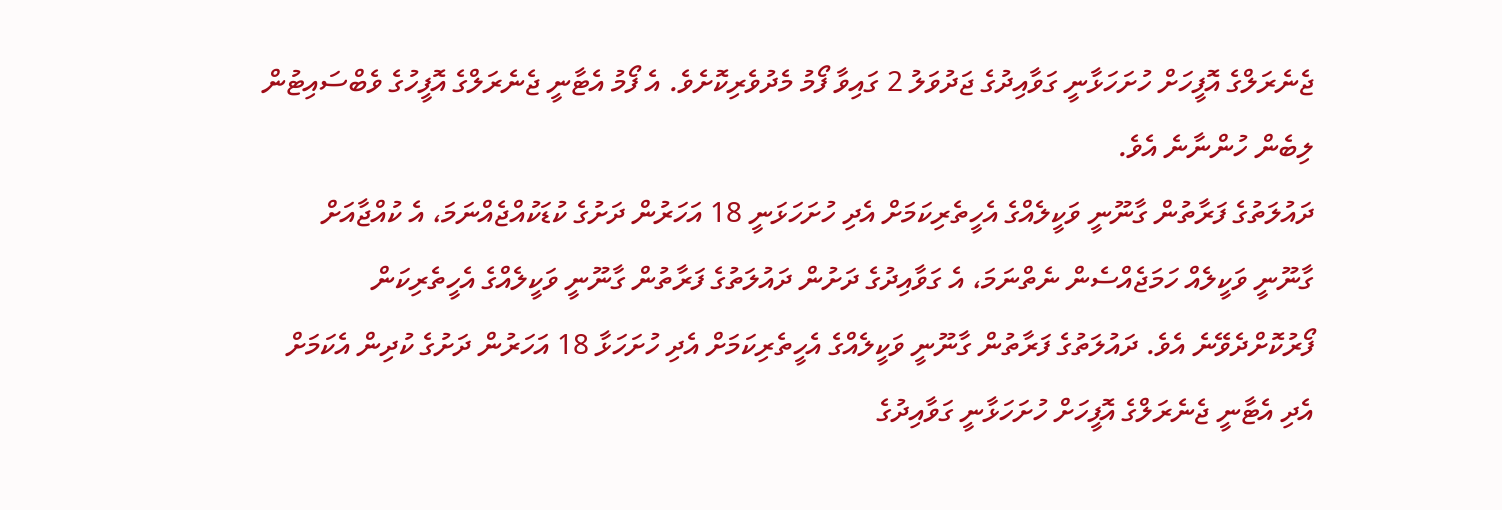ޖެނެރަލްގެ އޮފީހަށް ހުށަހަޅާނީ ގަވާއިދުގެ ޖަދުވަލު 2 ގައިވާ ފޯމު މެދުވެރިކޮށެވެ. އެ ފޯމު އެޓާނީ ޖެނެރަލްގެ އޮފީހުގެ ވެބްސައިޓުން ލިބެން ހުންނާނެ އެވެ.
ދައުލަތުގެ ފަރާތުން ގާނޫނީ ވަކީލެއްގެ އެހީތެރިކަމަށް އެދި ހުށަހަޅަނީ 18 އަހަރުން ދަށުގެ ކުޑަކުއްޖެއްނަމަ، އެ ކުއްޖާއަށް ގާނޫނީ ވަކީލެއް ހަމަޖެއްސެން ނެތްނަމަ، އެ ގަވާއިދުގެ ދަށުން ދައުލަތުގެ ފަރާތުން ގާނޫނީ ވަކީލެއްގެ އެހީތެރިކަން ފޯރުކޮށްދެވޭނެ އެވެ. ދައުލަތުގެ ފަރާތުން ގާނޫނީ ވަކީލެއްގެ އެހީތެރިކަމަށް އެދި ހުށަހަޅާ 18 އަހަރުން ދަށުގެ ކުދިން އެކަމަށް އެދި އެޓާނީ ޖެނެރަލްގެ އޮފީހަށް ހުށަހަޅާނީ ގަވާއިދުގެ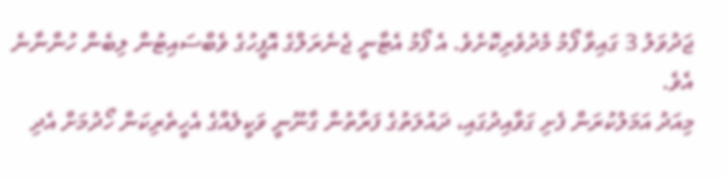ޖަދުވަލު 3 ގައިވާ ފޯމު މެދުވެރިކޮށެވެ. އެ ފޯމު އެޓާނީ ޖެނެރަލްގެ އޮފީހުގެ ވެބްސައިޓުން ލިބެން ހުންނާނެ އެވެ.
މިއަދު އަމަލުކުރަން ފެށި ގަވާއިދުގައި، ދައުލަތުގެ ފަރާތުން ގާނޫނީ ވަކީލެއްގެ އެހީތެރިކަން ހޯދުމަށް އެދި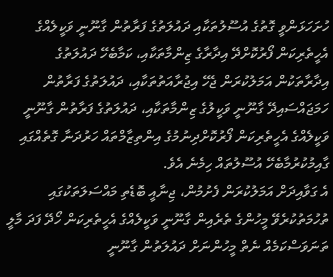ހުށަހަޅަންވީ ގޮތުގެ އުސޫލުތަކާއި ދައުލަތުގެ ފަރާތުން ގާނޫނީ ވަކީލެއްގެ އެހީތެރިކަން ފޯރުކޮށްދޭ އިދާރާގެ ޒިންމާތަކާއި، ކަމާބެހޭ ދައުލަތުގެ އިދާރާތަކުން އަމަލުކުރަން ޖެހޭ އިޖުރާއަތުތަކާއި، ދައުލަތުގެ ފަރާތުން ހަމަޖައްސައިދޭ ގާނޫނީ ވަކީލުގެ ޒިންމާތަކާއި، ދައުލަތުގެ ފަރާތުން ގާނޫނީ ވަކީލެއްގެ އެހީތެރިކަން ފޯރުކޮށްދިނުމުގެ އިންތިޒާމްތައް ހަރުދަނާ ގޮތެއްގައި ގާއިމުކުރުމާބެހޭ އުސޫލުތައް ހިމެނެ އެވެ.
އެ ގަވާއިދަށް އަމަލުކުރަން ފެށުމުން، ޖިނާއީ ބޮޑެތި މައްސަލަތަކުގައި ތުހުމަތުކުރެވޭ މީހުންގެ ތެރެއިން ގާނޫނީ ވަކީލެއްގެ އެހީތެރިކަން ހޯދޭ ފަދަ މާލީ ތަނަވަސްކަމެއް ނެތް މީހުންނަށް ދައުލަތުން ގާނޫނީ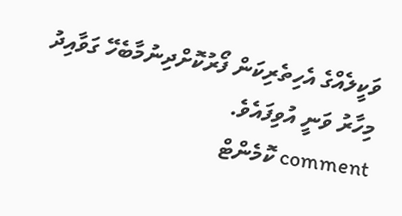ވަކީލެއްގެ އެހިތެރިކަން ފޯރުކޮށްދިނުމާބެހޭ ގަވާއިދު މިހާރު ވަނީ އުވިފައެވެ.
comment ކޮމެންޓް